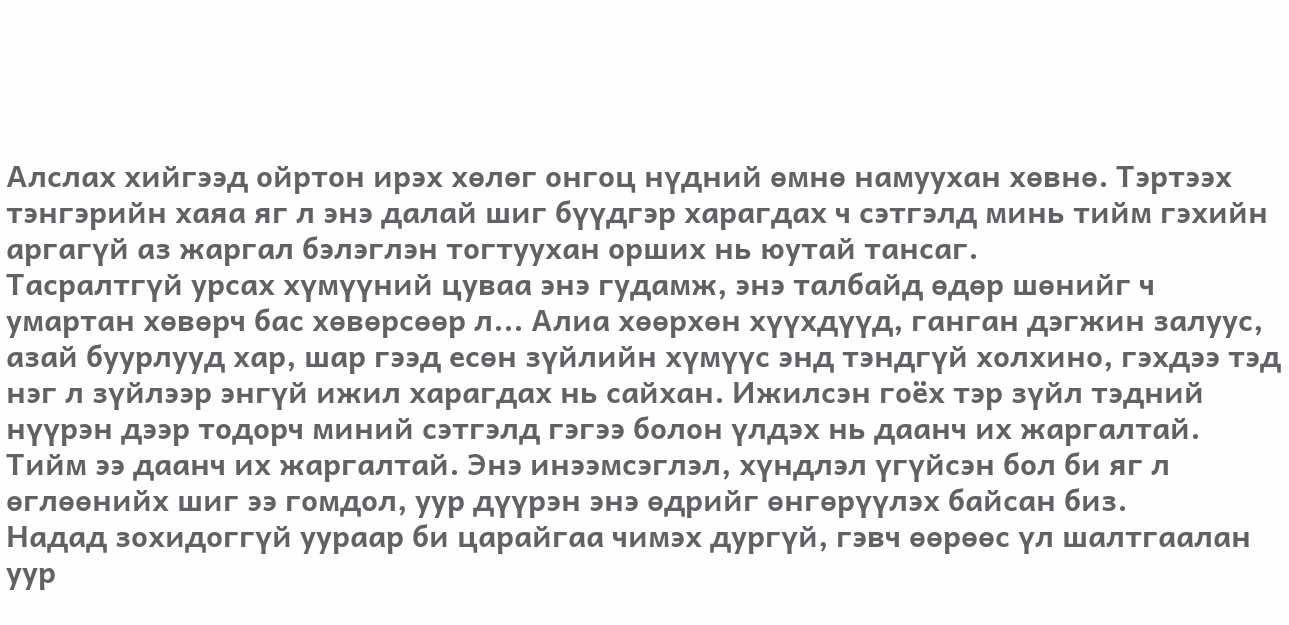Алслах хийгээд ойртон ирэх хөлөг онгоц нүдний өмнө намуухан хөвнө. Тэртээх тэнгэрийн хаяа яг л энэ далай шиг бүүдгэр харагдах ч сэтгэлд минь тийм гэхийн аргагүй аз жаргал бэлэглэн тогтуухан орших нь юутай тансаг.
Тасралтгүй урсах хүмүүний цуваа энэ гудамж, энэ талбайд өдөр шөнийг ч умартан хөвөрч бас хөвөрсөөр л... Алиа хөөрхөн хүүхдүүд, ганган дэгжин залуус, азай буурлууд хар, шар гээд есөн зүйлийн хүмүүс энд тэндгүй холхино, гэхдээ тэд нэг л зүйлээр энгүй ижил харагдах нь сайхан. Ижилсэн гоёх тэр зүйл тэдний нүүрэн дээр тодорч миний сэтгэлд гэгээ болон үлдэх нь даанч их жаргалтай. Тийм ээ даанч их жаргалтай. Энэ инээмсэглэл, хүндлэл үгүйсэн бол би яг л өглөөнийх шиг ээ гомдол, уур дүүрэн энэ өдрийг өнгөрүүлэх байсан биз.
Надад зохидоггүй уураар би царайгаа чимэх дургүй, гэвч өөрөөс үл шалтгаалан уур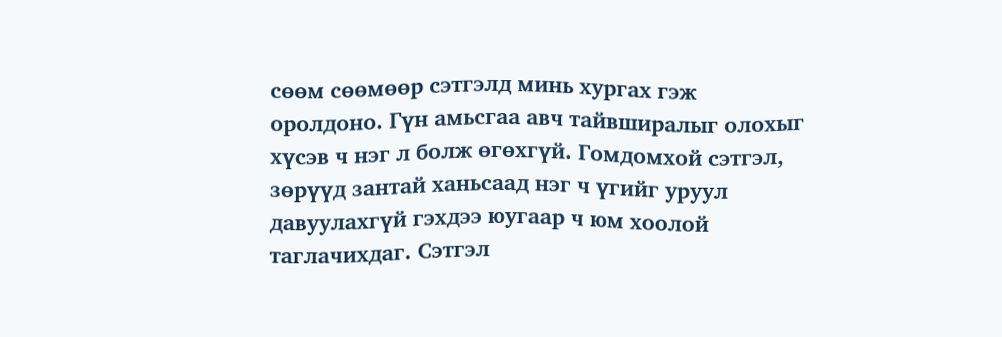сөөм сөөмөөр сэтгэлд минь хургах гэж оролдоно. Гүн амьсгаа авч тайвширалыг олохыг хүсэв ч нэг л болж өгөхгүй. Гомдомхой сэтгэл, зөрүүд зантай ханьсаад нэг ч үгийг уруул давуулахгүй гэхдээ юугаар ч юм хоолой таглачихдаг. Сэтгэл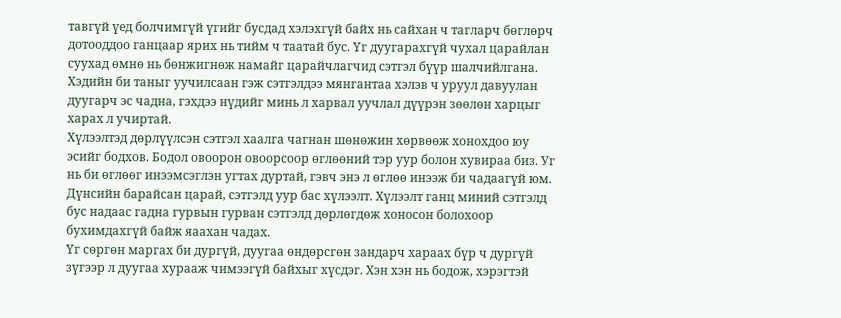тавгүй үед болчимгүй үгийг бусдад хэлэхгүй байх нь сайхан ч тагларч бөглөрч дотооддоо ганцаар ярих нь тийм ч таатай бус. Үг дуугарахгүй чухал царайлан суухад өмнө нь бөнжигнөж намайг царайчлагчид сэтгэл бүүр шалчийлгана. Хэдийн би таныг уучилсаан гэж сэтгэлдээ мянгантаа хэлэв ч уруул давуулан дуугарч эс чадна, гэхдээ нүдийг минь л харвал уучлал дүүрэн зөөлөн харцыг харах л учиртай.
Хүлээлтэд дөрлүүлсэн сэтгэл хаалга чагнан шөнөжин хөрвөөж хонохдоо юу эсийг бодхов. Бодол овоорон овоорсоор өглөөний тэр уур болон хувираа биз. Уг нь би өглөөг инээмсэглэн угтах дуртай, гэвч энэ л өглөө инээж би чадаагүй юм. Дүнсийн барайсан царай, сэтгэлд уур бас хүлээлт. Хүлээлт ганц миний сэтгэлд бус надаас гадна гурвын гурван сэтгэлд дөрлөгдөж хоносон болохоор бухимдахгүй байж яаахан чадах.
Үг сөргөн маргах би дургүй, дуугаа өндөрсгөн зандарч хараах бүр ч дургүй зүгээр л дуугаа хурааж чимээгүй байхыг хүсдэг. Хэн хэн нь бодож, хэрэгтэй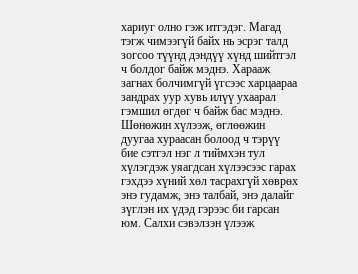хариуг олно гэж итгэдэг. Магад тэгж чимээгүй байх нь эсрэг талд зогсоо түүнд дэндүү хүнд шийтгэл ч болдог байж мэднэ. Харааж загнах болчимгүй үгсээс харцаараа зандрах уур хувь илүү ухаарал гэмшил өгдөг ч байж бас мэднэ.
Шөнөжин хүлээж, өглөөжин дуугаа хураасан болоод ч тэрүү бие сэтгэл нэг л тиймхэн тул хүлэгдэж уяагдсан хүлээсээс гарах гэхдээ хүний хөл тасрахгүй хөврөх энэ гудамж, энэ талбай, энэ далайг зүглэн их үдэд гэрээс би гарсан юм. Салхи сэвэлзэн үлээж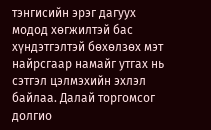тэнгисийн эрэг дагуух модод хөгжилтэй бас хүндэтгэлтэй бөхөлзөх мэт найрсгаар намайг утгах нь сэтгэл цэлмэхийн эхлэл байлаа. Далай торгомсог долгио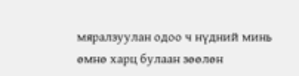мяралзуулан одоо ч нүдний минь өмнө харц булаан зөөлөн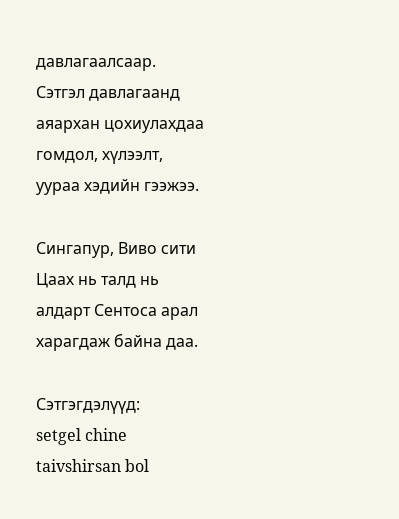давлагаалсаар. Сэтгэл давлагаанд аяархан цохиулахдаа гомдол, хүлээлт, уураа хэдийн гээжээ.

Сингапур, Виво сити
Цаах нь талд нь алдарт Сентоса арал харагдаж байна даа.

Сэтгэгдэлүүд:
setgel chine taivshirsan bol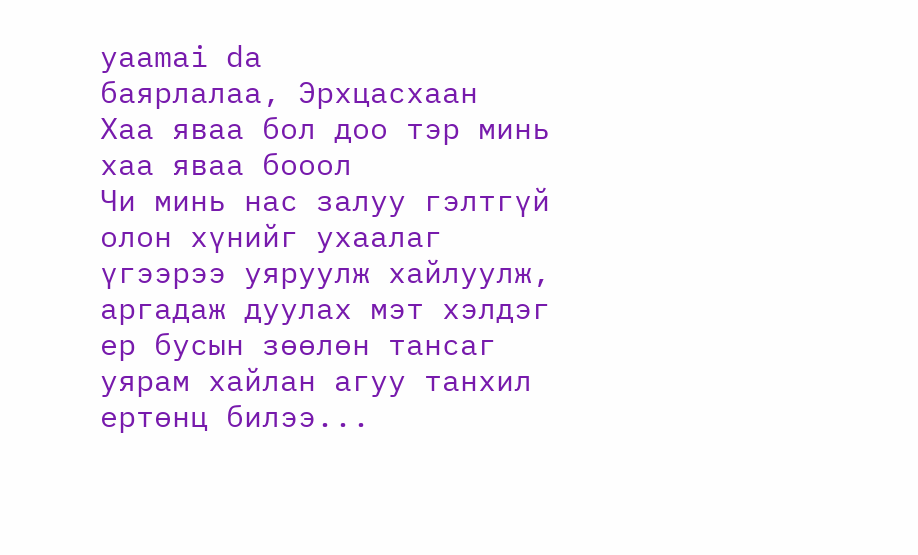yaamai da
баярлалаа, Эрхцасхаан
Хаа яваа бол доо тэр минь хаа яваа бооол
Чи минь нас залуу гэлтгүй олон хүнийг ухаалаг үгээрээ уяруулж хайлуулж, аргадаж дуулах мэт хэлдэг ер бусын зөөлөн тансаг уярам хайлан агуу танхил ертөнц билээ...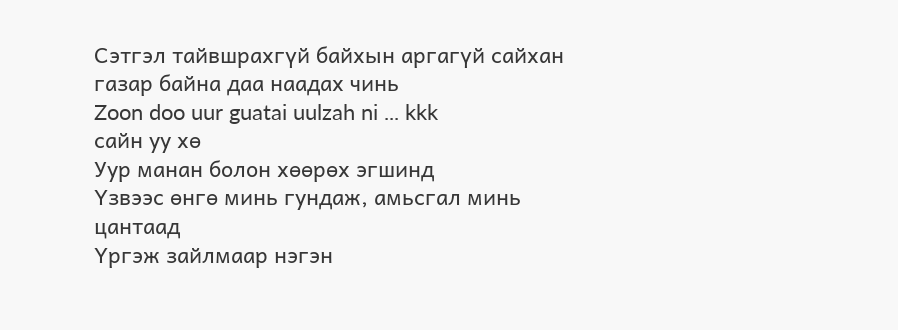Сэтгэл тайвшрахгүй байхын аргагүй сайхан газар байна даа наадах чинь
Zoon doo uur guatai uulzah ni ... kkk
сайн уу хө
Уур манан болон хөөрөх эгшинд
Үзвээс өнгө минь гундаж, амьсгал минь цантаад
Үргэж зайлмаар нэгэн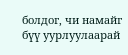болдог, чи намайг бүү уурлуулаарай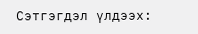Сэтгэгдэл үлдээх: